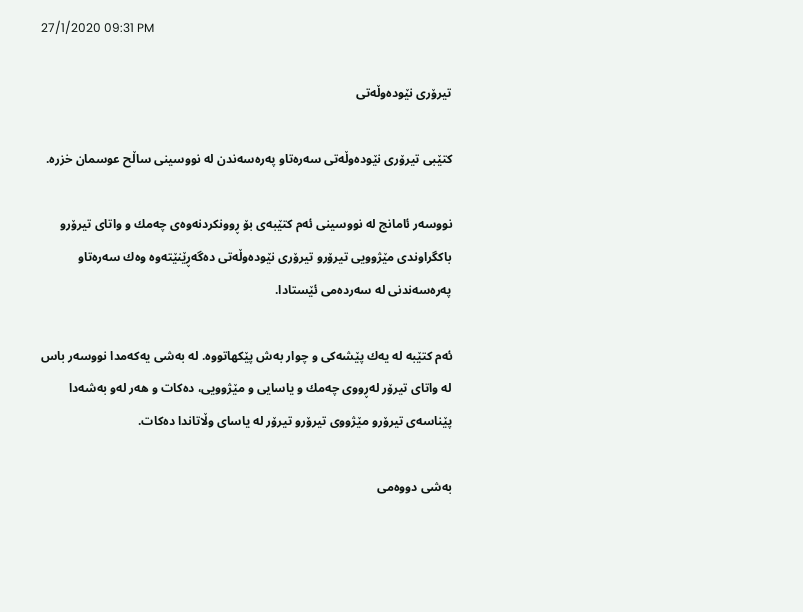27/1/2020 09:31 PM

تیرۆری نێوده‌وڵه‌تی

كتێبی تیرۆری نێوده‌وڵه‌تی سه‌ره‌تاو په‌ره‌سه‌ندن له‌ نووسینی ساڵح عوسمان خزره‌.

نووسه‌ر ئامانج له‌ نووسینی ئه‌م كتێبه‌ی بۆ ڕوونكردنه‌وه‌ی چه‌مك و واتای تیرۆرو باكگراوندی مێژوویی تیرۆرو تیرۆری نێوده‌وڵه‌تی ده‌گه‌ڕێنێته‌وه‌ وه‌ك سه‌ره‌تاو په‌ره‌سه‌ندنی له‌ سه‌رده‌می ئێستادا.

ئه‌م كتێبه‌ له‌ یه‌ك پێشه‌كی و چوار به‌ش پێكهاتووه‌. له‌ به‌شی یه‌كه‌مدا نووسه‌ر باس له‌ واتای تیرۆر له‌ڕووی چه‌مك و یاسایی و مێژوویی، ده‌كات و هه‌ر له‌و به‌شه‌دا پێناسه‌ی تیرۆرو مێژووی تیرۆرو تیرۆر له‌ یاسای وڵاتاندا ده‌كات.

به‌شی دووه‌می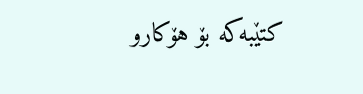كتێبه‌كه‌ بۆ هۆكارو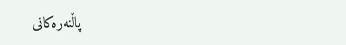پاڵنه‌ره‌كانی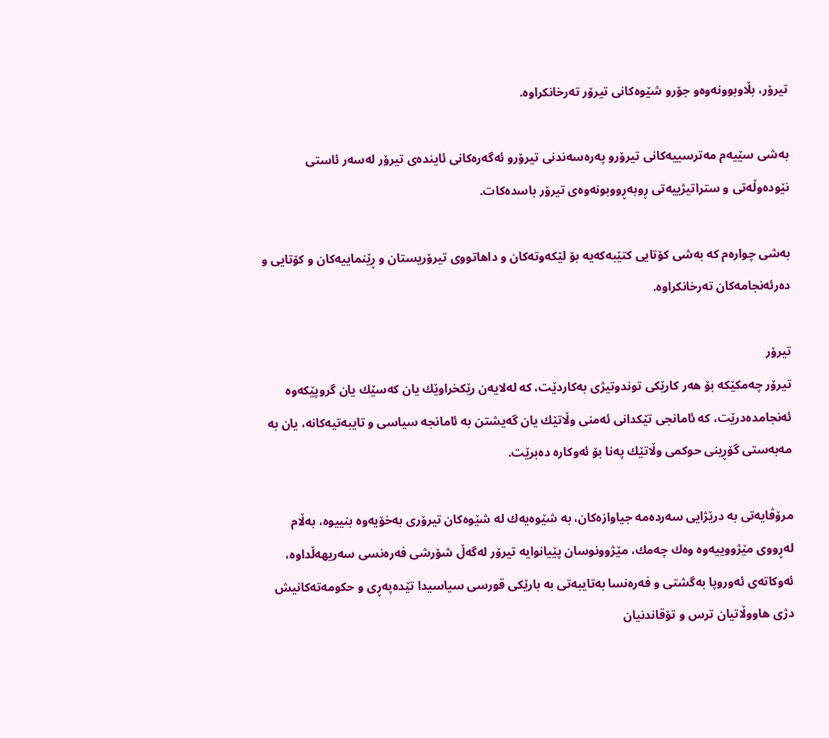تیرۆر، بڵاوبوونه‌وه‌و جۆرو شێوه‌كانی تیرۆر ته‌رخانكراوه‌.

به‌شی سێیه‌م مه‌ترسییه‌كانی تیرۆرو په‌ره‌سه‌ندنی تیرۆرو ئه‌گه‌ره‌كانی ئاینده‌ی تیرۆر له‌سه‌ر ئاستی نێوده‌وڵه‌تی و ستراتیژییه‌تی ڕوبه‌ڕووبونه‌وه‌ی تیرۆر باسده‌كات.

به‌شی چواره‌م كه‌ به‌شی كۆتایی كتێبه‌كه‌یه‌ بۆ لێكه‌وته‌كان و داهاتووی تیرۆریستان و ڕێنماییه‌كان و كۆتایی و ده‌رئه‌نجامه‌كان ته‌رخانكراوه‌.

تیرۆر
تیرۆر چه‌مكێكه‌ بۆ هه‌ر كارێكی توندوتیژی به‌كاردێت، كه‌ له‌لایه‌ن رێكخراوێك یان كه‌سێك یان گروپێكه‌وه‌ ئه‌نجامده‌درێت، كه‌ ئامانجی تێكدانی ئه‌منی وڵاتێك یان گه‌یشتن به‌ ئامانجه‌ سیاسی و تایبه‌تیه‌كانه‌، یان به‌ مه‌به‌ستی گۆڕینی حوكمی وڵاتێك په‌نا بۆ ئه‌وكاره‌ ده‌برێت.

مرۆڤایه‌تی به‌ درێژایی سه‌رده‌مه‌ جیاوازه‌كان، به‌ شێوه‌یه‌ك له‌ شێوه‌كان تیرۆری به‌خۆیه‌وه‌ بنییوه‌، به‌ڵام له‌ڕووی مێژووییه‌وه‌ وه‌ك چه‌مك، مێژوونوسان پێیانوایه‌ تیرۆر له‌گه‌ڵ شۆرشی فه‌ره‌نسی سه‌ریهه‌ڵداوه‌، ئه‌وكاته‌ی ئه‌وروپا به‌گشتی و فه‌ره‌نسا به‌تایبه‌تی به‌ بارێكی قورسی سیاسیدا تێده‌په‌ڕی و حكومه‌ته‌كانیش دژی هاووڵاتیان ترس و تۆقاندنیان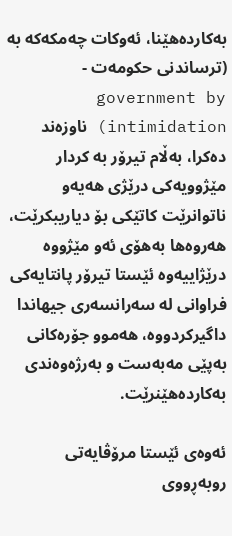به‌كارده‌هێنا، ئه‌وكات چه‌مكه‌كه‌ به‌ (ترساندنی حكومه‌ت - government by intimidation) ناوزه‌ند ده‌كرا، به‌ڵام تیرۆر به‌ كردار مێژوویه‌كی درێژی هه‌یه‌و ناتوانرێت كاتێكی بۆ دیاریبكرێت، هه‌روه‌ها به‌هۆی ئه‌و مێژووه‌ درێژاییه‌وه‌ ئێستا تیرۆر پانتایه‌كی فراوانی له‌ سه‌رانسه‌ری جیهاندا داگیركردووه‌، هه‌موو جۆره‌كانی به‌پێی مه‌به‌ست و به‌رژه‌وه‌ندی به‌كارده‌هێنرێت.

ئه‌وه‌ی ئێستا مرۆڤایه‌تی روبه‌ڕووی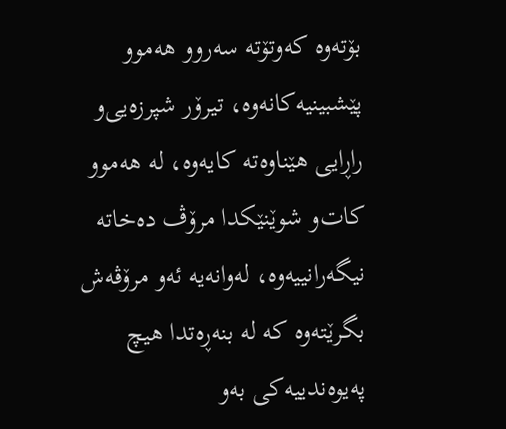بۆته‌وه‌ كه‌وتۆته‌ سه‌روو هه‌موو پێشبینیه‌كانه‌وه‌، تیرۆر شپرزه‌یی‌و راڕایی هێناوه‌ته‌ كایه‌وه‌، له‌ هه‌موو كات‌و شوێنێكدا مرۆڤ ده‌خاته‌ نیگه‌رانییه‌وه‌، له‌وانه‌یه‌ ئه‌و مرۆڤه‌ش بگرێته‌وه‌ كه‌ له‌ بنه‌ڕه‌تدا هیچ په‌یوه‌ندییه‌كی به‌و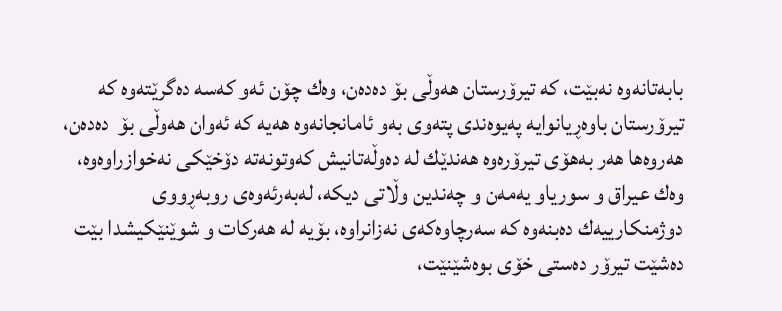بابه‌تانه‌وه‌ نه‌بێت، كه‌ تیرۆرستان هه‌وڵی بۆ ده‌ده‌ن، وه‌ك چۆن ئه‌و كه‌سه‌ ده‌گرێته‌وه‌ كه‌ تیرۆرستان باوه‌ڕیانوایه‌ په‌یوه‌ندی پته‌وی به‌و ئامانجانه‌وه‌ هه‌یه‌ كه‌ ئه‌وان هه‌وڵی بۆ  ده‌ده‌ن، هه‌روه‌ها هه‌ر به‌هۆی تیرۆره‌وه‌ هه‌ندێك له‌ ده‌وڵه‌تانیش كه‌وتونه‌ته‌ دۆخێكی نه‌خوازراوه‌وه‌، وه‌ك عیراق و سوریاو یه‌مه‌ن و چه‌ندین وڵاتی دیكه‌، له‌به‌رئه‌وه‌ی روبه‌ڕووی دوژمنكارییه‌ك ده‌بنه‌وه‌ كه‌ سه‌رچاوه‌كه‌ی نه‌زانراوه‌، بۆیه‌ له‌ هه‌ركات ‌و شوێنێكیشدا بێت ده‌شێت تیرۆر ده‌ستی خۆی بوه‌شێنێت،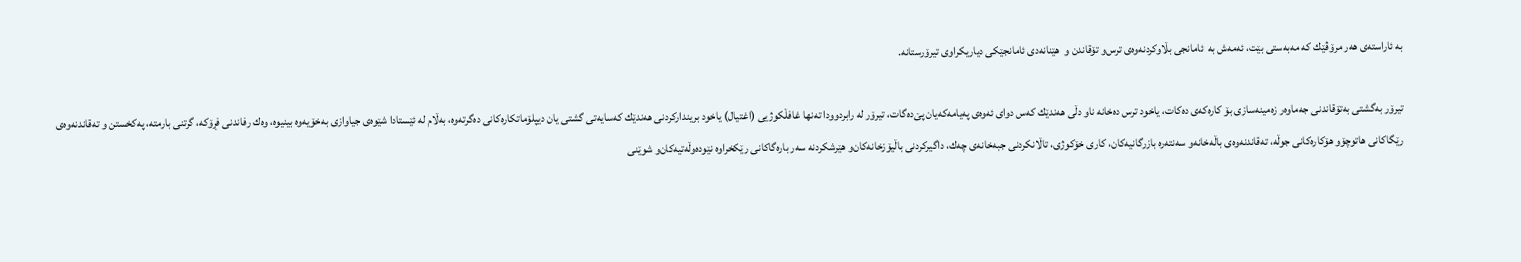به‌ ئاراسته‌ی هه‌ر مرۆڤێك كه‌ مه‌به‌ستی بێت، ئه‌مه‌ش به‌  ئامانجی بڵاوكردنه‌وه‌ی ترس‌و تۆقاندن و  هێنانه‌دی ئامانجێكی دیاریكراوی تیرۆرستانه‌.

تیرۆر به‌گشتی به‌تۆقاندنی جه‌ماوه‌ر زه‌مینه‌سازی بۆ كاره‌كه‌ی ده‌كات، یاخود ترس ده‌خانه‌ ناو دڵی هه‌ندێك كه‌س دوای ئه‌وه‌ی په‌یامه‌كه‌یان پێ‌ده‌گات، تیرۆر له‌ رابردوودا ته‌نها غافڵكوژیی (اغتیال) یاخود برینداركردنی هه‌ندێك كه‌سایه‌تی گشتی یان دیپلۆماتكاره‌كانی ده‌گرته‌وه‌، به‌ڵام له‌ ئێستادا شێوه‌ی جیاوازی به‌خۆیه‌وه‌ بینیوه‌، وه‌ك رفاندنی فڕۆكه‌، گرتنی بارمته‌، په‌كخستن ‌و ته‌قاندنه‌وه‌ی رێگاكانی هاتوچۆو هۆكاره‌كانی جوڵه‌، ته‌قاندنه‌وه‌ی باڵه‌خانه‌و سه‌نته‌ره‌ بازرگانیه‌كان، كاری خۆكوژی، تاڵانكردنی جبه‌خانه‌ی چه‌ك، داگیركردنی باڵیۆزخانه‌كان‌و هێرشكردنه‌ سه‌ر باره‌گاكانی رێكخراوه‌ نێوده‌وڵه‌تیه‌كان‌و شوێنی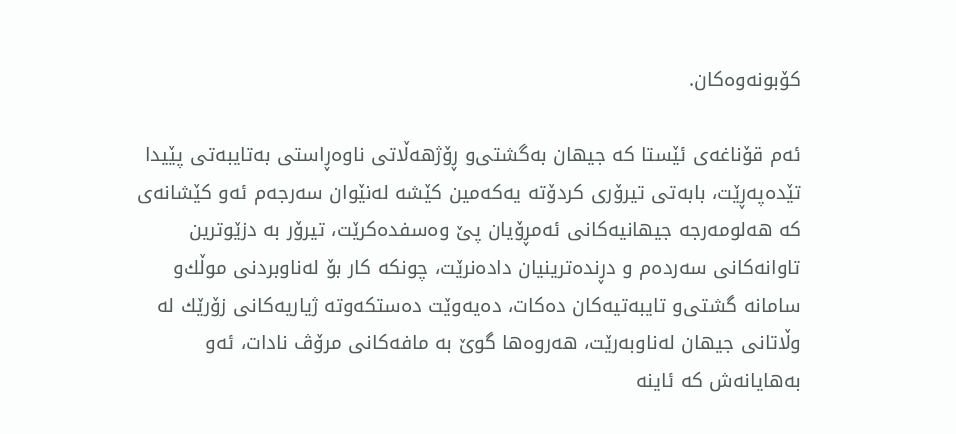كۆبونه‌وه‌كان.

ئه‌م قۆناغه‌ی ئێستا كه‌ جیهان به‌گشتی‌و ڕۆژهه‌ڵاتی ناوه‌ڕاستی به‌تایبه‌تی پێیدا تێده‌په‌ڕێت، بابه‌تی تیرۆری كردۆته‌ یه‌كه‌مین كێشه‌ له‌نێوان سه‌رجه‌م ئه‌و كێشانه‌ی كه‌ هه‌لومه‌رجه‌ جیهانیه‌كانی ئه‌مڕۆیان پێ‌ وه‌سفده‌كرێت، تیرۆر به‌ دزێوترین تاوانه‌كانی سه‌رده‌م و دڕنده‌ترینیان داده‌نرێت، چونكه‌ كار بۆ له‌ناوبردنی موڵك‌و سامانه‌ گشتی‌و تایبه‌تیه‌كان ده‌كات، ده‌یه‌وێت ده‌ستكه‌وته‌ ژیاریه‌كانی زۆرێك له‌ وڵاتانی جیهان له‌ناوبه‌رێت، هه‌روه‌ها گوێ‌ به‌ مافه‌كانی مرۆڤ نادات، ئه‌و به‌هایانه‌ش كه‌ ئاینه‌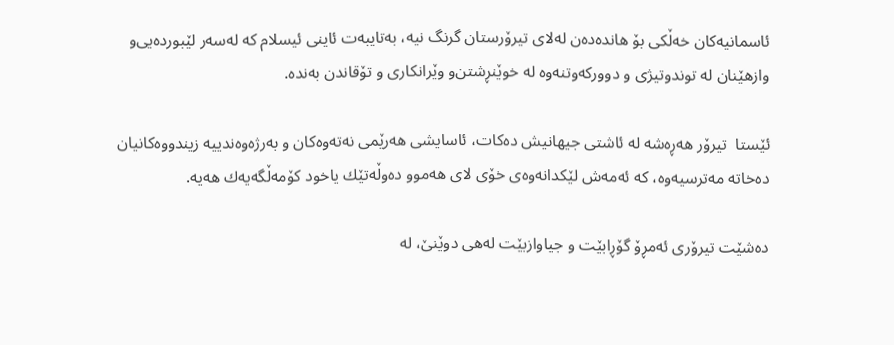ئاسمانیه‌كان خه‌ڵكی بۆ هانده‌ده‌ن له‌لای تیرۆرستان گرنگ نیه‌، به‌تایبه‌ت ئاینی ئیسلام كه‌ له‌سه‌ر لێبورده‌یی‌و وازهێنان له‌ توندوتیژی ‌و دووركه‌وتنه‌وه‌ له‌ خوێنڕشتن‌و وێرانكاری ‌و تۆقاندن به‌نده‌.

ئێستا  تیرۆر هه‌ڕه‌شه‌ له‌ ئاشتی جیهانیش ده‌كات، ئاسایشی هه‌رێمی نه‌ته‌وه‌كان ‌و به‌رژه‌وه‌ندییه‌ زیندووه‌كانیان ده‌خاته‌ مه‌ترسیه‌وه‌، كه‌ ئه‌مه‌ش لێكدانه‌وه‌ی خۆی لای هه‌موو ده‌وڵه‌تێك یاخود كۆمه‌ڵگه‌یه‌ك هه‌یه‌.

ده‌شێت تیرۆری ئه‌مڕۆ گۆڕابێت و جیاوازبێت له‌هی دوێنێ‌، له‌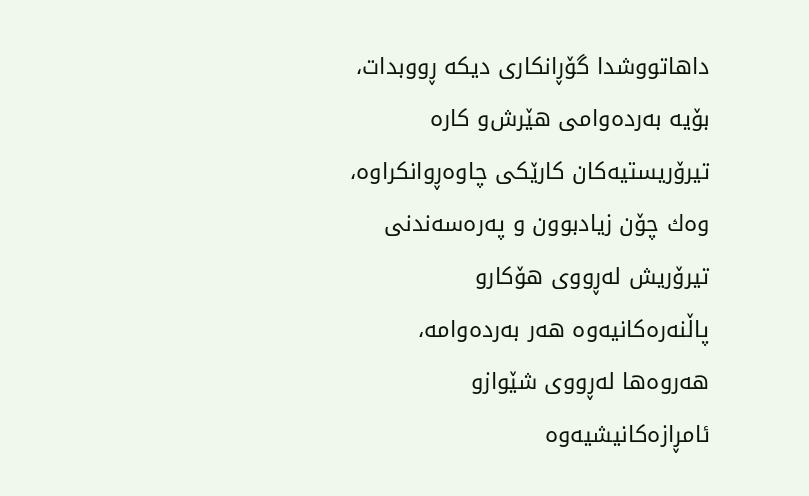داهاتووشدا گۆڕانكاری دیكه‌ ڕووبدات، بۆیه‌ به‌رده‌وامی هێرش‌و كاره‌ تیرۆریستیه‌كان كارێكی چاوه‌ڕوانكراوه‌، وه‌ك چۆن زیادبوون و په‌ره‌سه‌ندنی تیرۆریش له‌ڕووی هۆكارو پاڵنه‌ره‌كانیه‌وه‌ هه‌ر به‌رده‌وامه‌، هه‌روه‌ها له‌ڕووی شێوازو ئامڕازه‌كانیشیه‌وه‌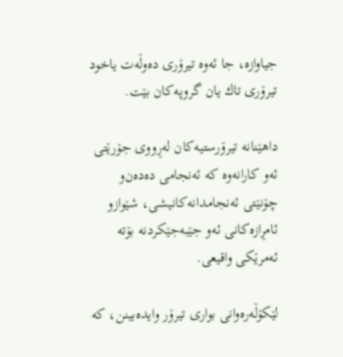جیاوازه‌، جا ئه‌وه‌ تیرۆری ده‌وڵه‌ت یاخود تیرۆری تاك یان گروپه‌كان بێت.

داهێنانه‌ تیرۆرستیه‌كان له‌ڕووی جۆرێتی ئه‌و كارانه‌وه‌ كه‌ ئه‌نجامی ده‌ده‌ن‌و چۆنێتی ئه‌نجامدانه‌كانیشی، شێوازو ئامڕازه‌كانی ئه‌و جێبه‌جێكردنه‌ بۆته‌ ئه‌مرێكی واقیعی.

لێكۆڵه‌ره‌وانی بواری تیرۆر وایده‌بینن، كه‌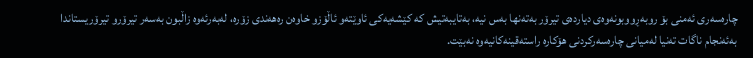چاره‌سه‌ری ئه‌منی بۆ روبه‌ڕووبونه‌وه‌ی دیارده‌ی تیرۆر به‌ته‌نها به‌س نیه‌، به‌تایبه‌تیش كه‌ كێشه‌یه‌كی ئاوێته‌و ئاڵۆزو خاوه‌ن ره‌هه‌ندی زۆره‌، له‌به‌رئه‌وه‌ زاڵبون به‌سه‌ر تیرۆرو تیرۆریستاندا به‌ئه‌نجام ناگات ته‌نیا له‌میانی چاره‌سه‌ركردنی هۆكاره‌ راسته‌قینه‌كانیه‌وه‌ نه‌بێت.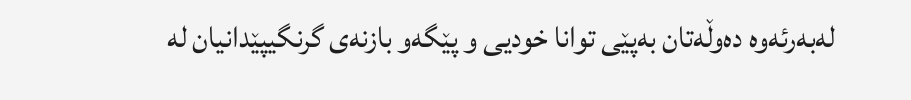له‌به‌رئه‌وه‌ ده‌وڵه‌تان به‌پێی توانا خودیی ‌و پێگه‌و بازنه‌ی گرنگیپێدانیان له‌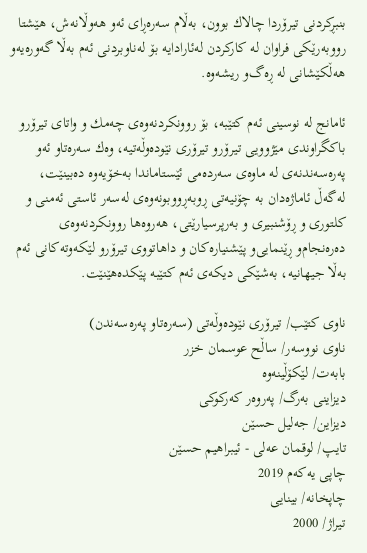بنبڕكردنی تیرۆردا چالاك بوون، به‌ڵام سه‌ره‌ڕای ئه‌و هه‌وڵانه‌ش، هێشتا رووبه‌رێكی فراوان له‌ كاركردن له‌ئارادایه‌ بۆ له‌ناوبردنی ئه‌م به‌ڵا گه‌وره‌یه‌و هه‌ڵكێشانی له‌ ڕه‌گ‌و ریشه‌وه‌.

ئامانج له‌ نوسینی ئه‌م كتێبه‌، بۆ روونكردنه‌وه‌ی چه‌مك و واتای تیرۆرو باكگراوندی مێژوویی تیرۆرو تیرۆری نێوده‌وڵه‌تیه‌، وه‌ك سه‌ره‌تاو ئه‌و په‌ره‌سه‌ندنه‌ی له‌ ماوه‌ی سه‌رده‌می ئێستاماندا به‌خۆیه‌وه‌ ده‌بینێت، له‌گه‌ڵ ئاماژه‌دان به‌ چۆنیه‌تی ڕوبه‌ڕووبونه‌وه‌ی له‌سه‌ر ئاستی ئه‌منی و كلتوری و ڕۆشنبیری و به‌رپرسیارێتی، هه‌روه‌ها روونكردنه‌وه‌ی ده‌ره‌نجام‌و ڕێنمایی‌و پێشنیاره‌كان و داهاتووی تیرۆرو لێكه‌وته‌كانی ئه‌م به‌ڵا جیهانیه‌، به‌شێكی دیكه‌ی ئه‌م كتێبه‌ پێكده‌هێنێت.

ناوی كتێب/ تیرۆری نێوده‌وڵه‌تی (سه‌ره‌تاو په‌ره‌سه‌ندن)
ناوی نووسه‌ر/ ساڵح عوسمان خزر
بابه‌ت/ لێكۆڵینه‌وه‌
دیزاینی به‌رگ/ په‌روه‌ر كه‌ركوكی
دیزاین/ جه‌لیل حسێن
تایپ/ لوقمان عه‌لی - ئیبراهیم حسێن
چاپی یه‌كه‌م 2019
چاپخانه‌/ بینایی
تیراژ/ 2000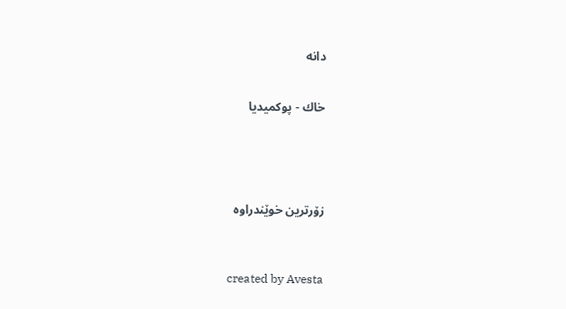دانه‌


خاك - پوكمیدیا





زۆرترین خوێندراوە



created by Avesta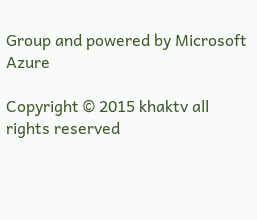Group and powered by Microsoft Azure

Copyright © 2015 khaktv all rights reserved